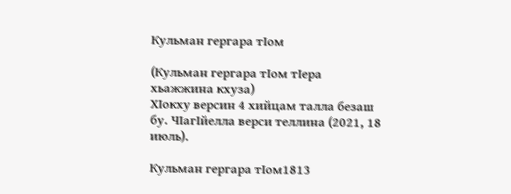Кульман гергара тӀом

(Кульман гергара тIом тӀера хьажжина кхуза)
ХӀокху версин 4 хийцам талла безаш бу. ЧӀагӀйелла верси теллина (2021, 18 июль).

Кульман гергара тӀом1813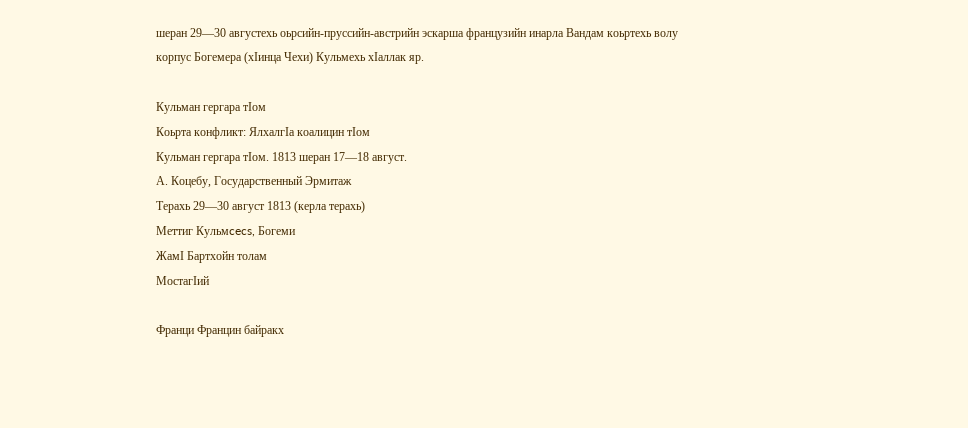шеран 29—30 августехь оьрсийн-пруссийн-австрийн эскарша французийн инарла Вандам коьртехь волу корпус Богемера (хӀинца Чехи) Кульмехь хӀаллак яр.

Кульман гергара тӀом
Коьрта конфликт: ЯлхалгӀа коалицин тӀом
Кульман гергара тӀом. 1813 шеран 17—18 август.
А. Коцебу, Государственный Эрмитаж
Терахь 29—30 август 1813 (керла терахь)
Меттиг Кульмcecs, Богеми
ЖамӀ Бартхойн толам
МостагӀий

Франци Францин байракх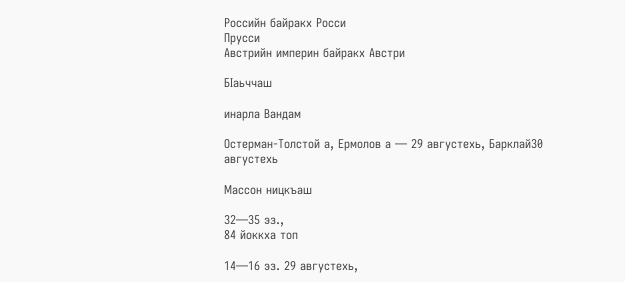Российн байракх Росси
Прусси
Австрийн империн байракх Австри

БӀаьччаш

инарла Вандам

Остерман-Толстой а, Ермолов а — 29 августехь, Барклай30 августехь

Массон ницкъаш

32—35 эз.,
84 йоккха топ

14—16 эз. 29 августехь,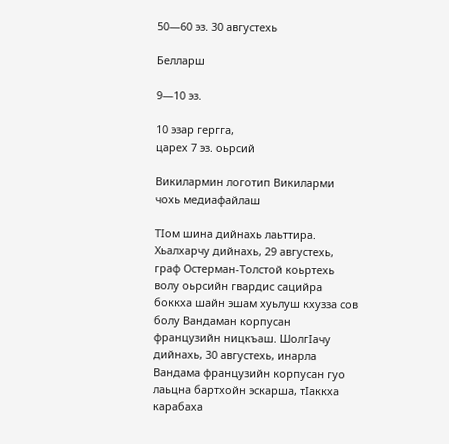50—60 эз. 30 августехь

Белларш

9—10 эз.

10 эзар гергга,
царех 7 эз. оьрсий

Викилармин логотип Викиларми чохь медиафайлаш

ТӀом шина дийнахь лаьттира. Хьалхарчу дийнахь, 29 августехь, граф Остерман-Толстой коьртехь волу оьрсийн гвардис сацийра боккха шайн эшам хуьлуш кхузза сов болу Вандаман корпусан французийн ницкъаш. ШолгӀачу дийнахь, 30 августехь, инарла Вандама французийн корпусан гуо лаьцна бартхойн эскарша, тӀаккха карабаха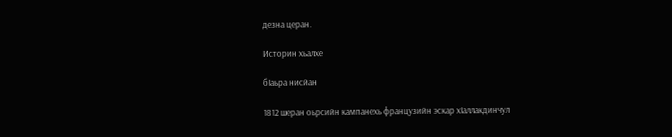дезна церан.

Историн хьалхе

бӀаьра нисйан

1812 шеран оьрсийн кампанехь французийн эскар хӀаллакдинчул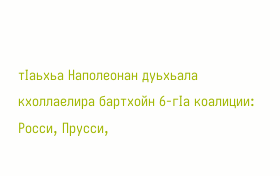тӀаьхьа Наполеонан дуьхьала кхоллаелира бартхойн 6-гӀа коалиции: Росси, Прусси,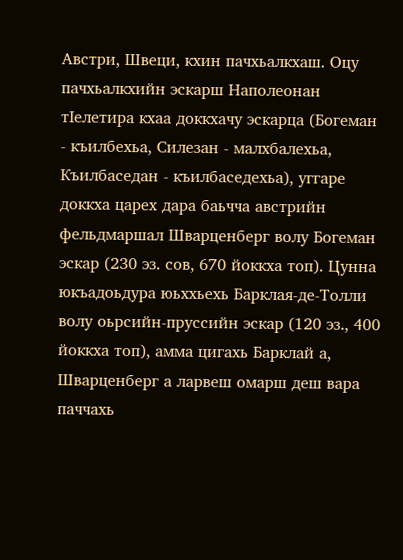Австри, Швеци, кхин пачхьалкхаш. Оцу пачхьалкхийн эскарш Наполеонан тӀелетира кхаа доккхачу эскарца (Богеман - къилбехьа, Силезан - малхбалехьа, Къилбаседан - къилбаседехьа), уггаре доккха царех дара баьчча австрийн фельдмаршал Шварценберг волу Богеман эскар (230 эз. сов, 670 йоккха топ). Цунна юкъадоьдура юьххьехь Барклая-де-Толли волу оьрсийн-пруссийн эскар (120 эз., 400 йоккха топ), амма цигахь Барклай а, Шварценберг а ларвеш омарш деш вара паччахь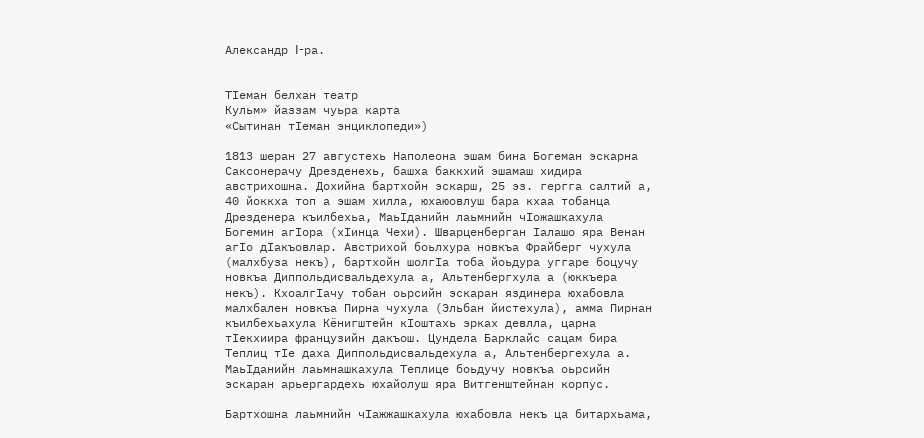Александр I-ра.


ТӀеман белхан театр
Кульм» йаззам чуьра карта
«Сытинан тӀеман энциклопеди»)

1813 шеран 27 августехь Наполеона эшам бина Богеман эскарна Саксонерачу Дрезденехь, башха баккхий эшамаш хидира австрихошна. Дохийна бартхойн эскарш, 25 эз. гергга салтий а, 40 йоккха топ а эшам хилла, юхаюовлуш бара кхаа тобанца Дрезденера къилбехьа, МаьӀданийн лаьмнийн чӀожашкахула Богемин агӀора (хӀинца Чехи). Шварценберган Ӏалашо яра Венан агӀо дӀакъовлар. Австрихой боьлхура новкъа Фрайберг чухула (малхбуза некъ), бартхойн шолгӀа тоба йоьдура уггаре боцучу новкъа Диппольдисвальдехула а, Альтенбергхула а (юккъера некъ). КхоалгӀачу тобан оьрсийн эскаран яздинера юхабовла малхбален новкъа Пирна чухула (Эльбан йистехула), амма Пирнан къилбехьахула Кёнигштейн кӀоштахь эрках девлла, царна тӀекхиира французийн дакъош. Цундела Барклайс сацам бира Теплиц тӀе даха Диппольдисвальдехула а, Альтенбергехула а. МаьӀданийн лаьмнашкахула Теплице боьдучу новкъа оьрсийн эскаран арьергардехь юхайолуш яра Витгенштейнан корпус.

Бартхошна лаьмнийн чӀажжашкахула юхабовла некъ ца битархьама,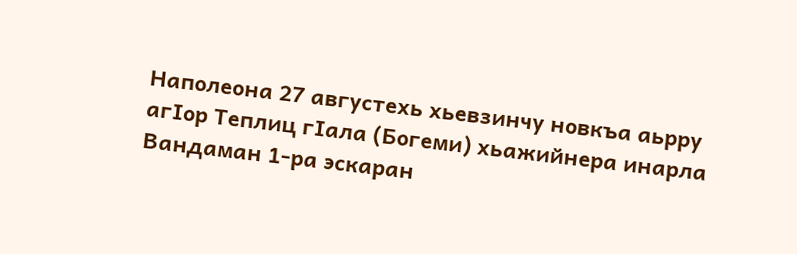Наполеона 27 августехь хьевзинчу новкъа аьрру агӀор Теплиц гӀала (Богеми) хьажийнера инарла Вандаман 1-ра эскаран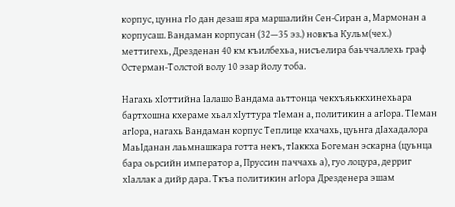корпус, цунна гӀо дан дезаш яра маршалийн Сен-Сиран а, Мармонан а корпусаш. Вандаман корпусан (32—35 эз.) новкъа Кульм(чех.) меттигехь, Дрезденан 40 км къилбехьа, нисъелира баьччаллехь граф Остерман-Толстой волу 10 эзар йолу тоба.

Нагахь хӀоттийна Ӏалашо Вандама аьттонца чекхъяьккхинехьара бартхошна кхераме хьал хӀуттура тӀеман а, политикин а агӀора. ТӀеман агӀора, нагахь Вандаман корпус Теплице кхачахь, цуьнга дӀахадалора МаьӀданан лаьмнашкара готта некъ, тӀаккха Богеман эскарна (цуьнца бара оьрсийн император а, Пруссин паччахь а), гуо лоцура, дерриг хӀаллак а дийр дара. Ткъа политикин агӀора Дрезденера эшам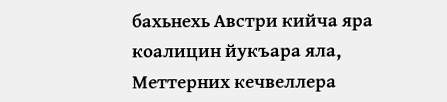бахьнехь Австри кийча яра коалицин йукъара яла, Меттерних кечвеллера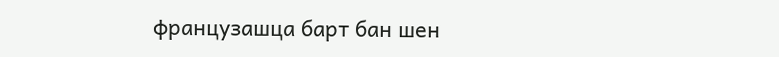французашца барт бан шен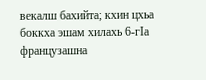векалш бахийта; кхин цхьа боккха эшам хилахь 6-гӀа французашна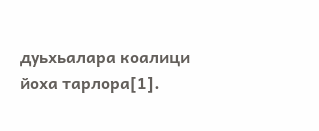дуьхьалара коалици йоха тарлора[1].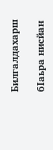Билгалдахарш

бӀаьра нисйан